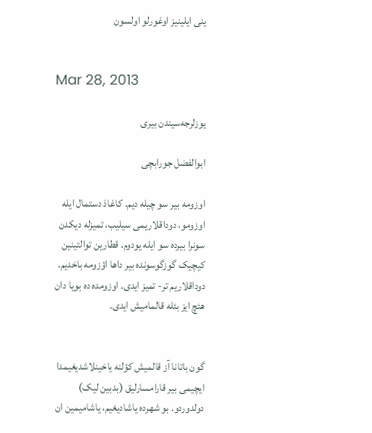ینی ایلینیز اوغورلو اولسون


Mar 28, 2013

یوزلرجه‌سیندن بیری

ابوالفضل جورابچی

اوزومه بیر سو چیله دیم. کاغاذ دستمال ایله اوزومو، دوداقلاریمی سیلیب، تمیزله دیکدن سونرا بیرده سو ایله یودوم. قطارین توالتینین کیچیک گوزگوسونده بیر داها اؤزومه باخدیم. دوداقلاریم تر- تمیز ایدی. اوزومده ده بویا دان هئچ ایز بئله قالمامیش ایدی.


گون باتانا آز قالمیش کؤلنه یاخینلاشدیغیمدا ایچیمی بیر قارامسارلیق (بدبین لیک) دولدوردو. بو شهرده یاشادیغیم، یاشامیمین ان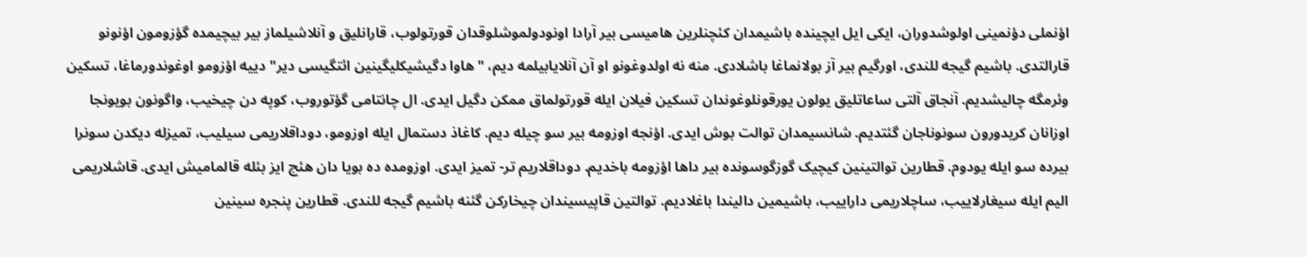اؤنملی دؤنمینی اولوشدوران، ایکی ایل ایچینده باشیمدان کئچنلرین هامیسی بیر آرادا اونودولموشلوقدان قورتولوب، قارانلیق و آنلاشیلماز بیر بیچیمده گؤزومون اؤنونو قارالتدی. باشیم گیجه للندی، اورگیم بیر آز بولانماغا باشلادی. منه نه اولدوغونو او آن آنلایابیلمه دیم، "هاوا دگیشیکلیگینین ائتگیسی دیر" دییه اؤزومو اوغوندورماغا، تسکین وئرمگه چالیشدیم. آنجاق آلتی ساعاتلیق یولون یورقونلوغوندان تسکین فیلان ایله قورتولماق ممکن دگیل ایدی. ال چانتامی گؤتوروب، کوپه دن چیخیب، واگونون بویونجا اوزانان کریدورون سونوناجان گئتدیم. شانسیمدان توالت بوش ایدی. اؤنجه اوزومه بیر سو چیله دیم. کاغاذ دستمال ایله اوزومو، دوداقلاریمی سیلیب، تمیزله دیکدن سونرا بیرده سو ایله یودوم. قطارین توالتینین کیچیک گوزگوسونده بیر داها اؤزومه باخدیم. دوداقلاریم تر- تمیز ایدی. اوزومده ده بویا دان هئچ ایز بئله قالمامیش ایدی. قاشلاریمی الیم ایله سیغارلاییب، ساچلاریمی داراییب، باشیمین دالیندا باغلادیم. توالتین قاپیسیندان چیخارکن گئنه باشیم گیجه للندی. قطارین پنجره سینین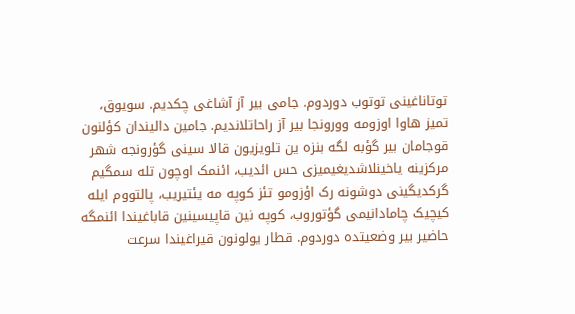توتاناغینی توتوب دوردوم. جامی بیر آز آشاغی چکدیم. سویوق، تمیز هاوا اوزومه وورونجا بیر آز راحاتلاندیم. جامین دالیندان کؤلنون قوجامان بیر گؤبه لگه بنزه ین تلویزیون قالا سینی گؤرونجه شهر مرکزینه یاخینلاشدیغیمیزی حس ائدیب، ائنمک اوچون تله سمگیم گرکدیگینی دوشونه رک اؤزومو تئز کوپه مه یئتیریب، پالتووم ایله کیچیک چامادانیمی گؤتوروب، کوپه نین قاپیسینین قاباغیندا ائنمگه حاضیر بیر وضعیتده دوردوم. قطار یولونون قیراغیندا سرعت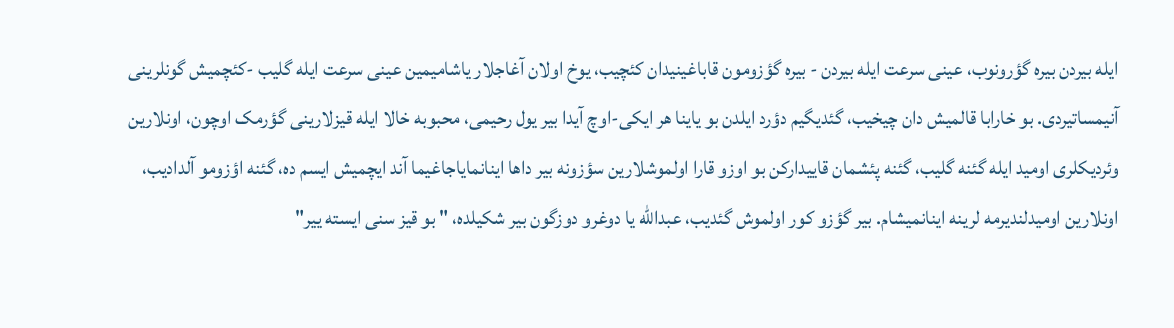ایله بیردن بیره گؤرونوب، عینی سرعت ایله بیردن - بیره گؤزومون قاباغینیدان کئچیب، یوخ اولان آغاجلار یاشامیمین عینی سرعت ایله گلیب -کئچمیش گونلرینی آنیمساتیردی. بو خارابا قالمیش دان چیخیب، گئدیگیم دؤرد ایلدن بو یاینا هر ایکی-اوچ آیدا بیر یول رحیمی، محبوبه خالا ایله قیزلارینی گؤرمک اوچون، اونلارین وئردیکلری اومید ایله گئنه گلیب، گئنه پئشمان قاییدارکن بو اوزو قارا اولموشلارین سؤزونه بیر داها اینانمایاجاغیما آند ایچمیش ایسم ده، گئنه اؤزومو آلدادیب، اونلارین اومیدلندیرمه لرینه اینانمیشام. بیر گؤزو کور اولموش گئدیب، عبدالله یا دوغرو دوزگون بیر شکیلده، " بو قیز سنی ایسته ییر"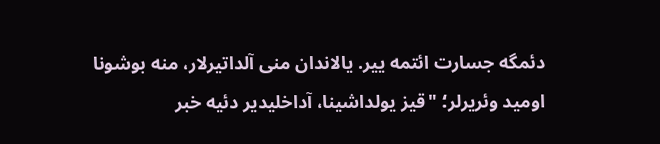دئمگه جسارت ائتمه ییر. یالاندان منی آلداتیرلار، منه بوشونا اومید وئریرلر؛ "قیز یولداشینا، آداخلیدیر دئیه خبر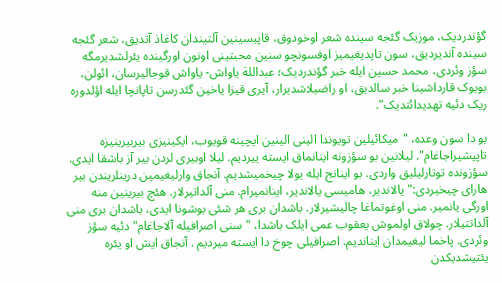گؤندردیک، موزیک گئجه سینده شعر اوخودوق، قاپیسینین آلتیندان کاغاذ آتدیق، شعر گئجه سینده آندیردیق، سون تاپدیغیمیز اوفسونچو سنین محبتینی اونون اورگینده یئرلشدیرمگه سؤز وئردی، محمد حسین ایله خبر گؤندردیک؛ عبداللة یاواش- یاواش قوجالیرسان، ائولن، بویوک قارداشینا خبر سالدیق، او راضیلاشدیرار، آیری قیزا یاخین گئدرسن تاپانچا ایله اؤلدوره ریک دئیه تهدیدائتدیک".

بو دا سون وعده، "میکائیلین تویوندا الینی الینین ایچینه قویوب، ایکینیزی بیربیرینیزه تاپیشیراجاغام". لیلانین بو سؤزونه اینانماق ایسته ییردیم. لیلا اوبیری لردن بیر آز باشقا ایدی. سؤزونده توتارلیلیق واردی. بو اینانج ایله یولا چیخمیشدیم. آنجاق وارلیغیمین درینلریندن بیر هارای چیخیردی:"یالاندیر، هامیسی یالاندیر، اینانمیرام. منی آلداتیرلار. هئچ بیرینین منه اورگی یانمیر. منی اوغوتماغا چالیشیرلار. باشدان بری هر شئی بوشونا ایدی، باشدان بری منی آلداتتیلار. چولاق اولموش یعقوب عمی ایلک باشدا، " سنی اصرافیله آلاجاغام" دئیه سؤز وئردی. پاخما لیغیمدان ایناندیم. اصرافیلی چوخ دا ایسته میردیم . آنجاق ایش او یئره یئتیشدیکدن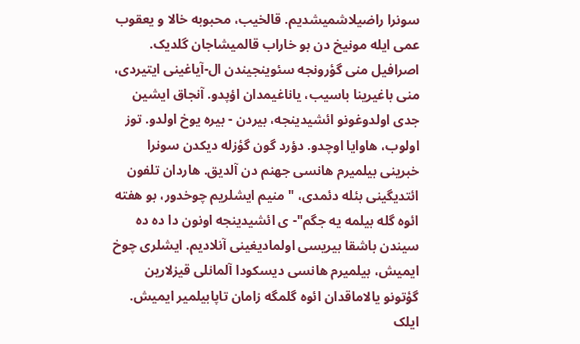سونرا راضیلاشمیشدیم. قالخیب، محبوبه خالا و یعقوب عمی ایله مونیخ دن بو خاراب قالمیشاجان گلدیک. اصرافیل منی گؤرونجه سئوینجیندن ال-آیاغینی ایتیردی، منی باغیرینا باسیب، یاناغیمدان اؤپدو. آنجاق ایشین جدی اولدوغونو ائشیدینجه، بیردن - بیره یوخ اولدو. توز اولوب، هاوایا اوچدو. دؤرد گون گؤزله دیکدن سونرا خبرینی بیلمیرم هانسی جهنم دن آلدیق. هاردان تلفون ائتدیگینی بئله دئمدی، " منیم ایشلریم چوخدور، بو هفته ائوه گله بیلمه یه جگم"- ی ائشیدینجه اونون دا ده ده سیندن باشقا بیریسی اولمادیغینی آنلادیم. ایشلری چوخ ایمیش، بیلمیرم هانسی دیسکودا آلمانلی قیزلارین گؤتونو یالاماقدان ائوه گلمگه زامان تاپابیلمیر ایمیش. ایلک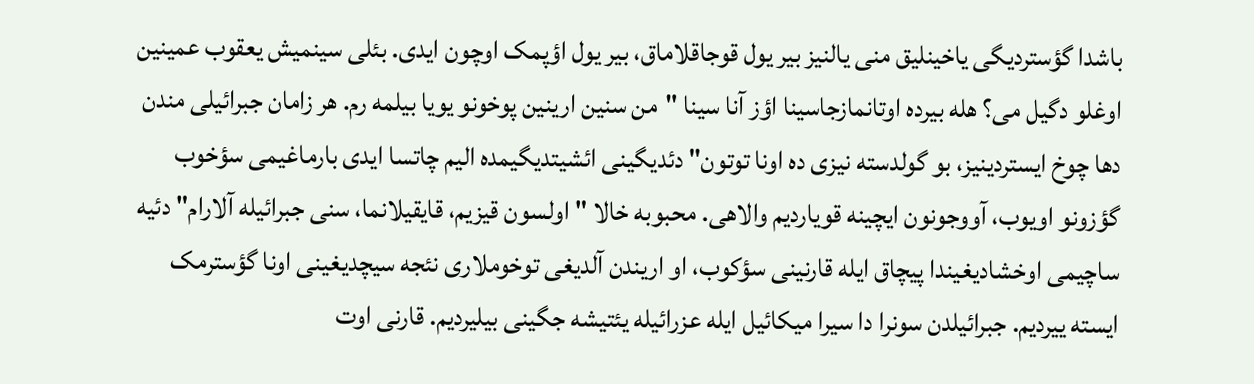باشدا گؤستردیگی یاخینلیق منی یالنیز بیر یول قوجاقلاماق، بیر یول اؤپمک اوچون ایدی. بئلی سینمیش یعقوب عمینین اوغلو دگیل می؟ هله بیرده اوتانمازجاسینا اؤز آنا سینا "من سنین ارینین پوخونو یویا بیلمه رم. هر زامان جبرائیلی مندن دها چوخ ایستردینیز، بو گولدسته نیزی ده اونا توتون" دئدیگینی ائشیتدیگیمده الیم چاتسا ایدی بارماغیمی سؤخوب گؤزونو اویوب، آووجونون ایچینه قویاردیم والاهی. محبوبه خالا " اولسون قیزیم، قایقیلانما، سنی جبرائیله آلارام" دئیه ساچیمی اوخشادیغیندا پیچاق ایله قارنینی سؤکوب، او اریندن آلدیغی توخوملاری نئجه سیچدیغینی اونا گؤسترمک ایسته ییردیم. جبرائیلدن سونرا دا سیرا میکائیل ایله عزرائیله یئتیشه جگینی بیلیردیم. قارنی اوت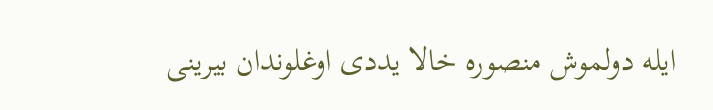ایله دولموش منصوره خالا یددی اوغلوندان بیرینی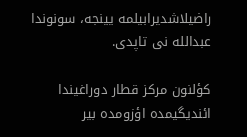راضیلاشدیرابیلمه یینجه، سونوندا عبدالله نی تاپدی.

کؤلنون مرکز قطار دوراغیندا ائندیگیمده اؤزومده بیر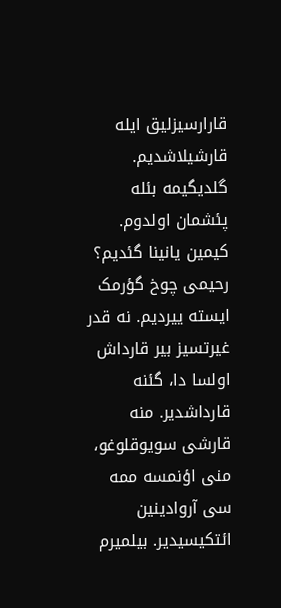قارارسیزلیق ایله قارشیلاشدیم. گلدیگیمه بئله پئشمان اولدوم. کیمین یانینا گئدیم؟ رحیمی چوخ گؤرمک ایسته ییردیم. نه قدر غیرتسیز بیر قارداش اولسا دا، گئنه قارداشدیر. منه قارشی سویوقلوغو، منی اؤنمسه ممه سی آروادینین ائتکیسیدیر. بیلمیرم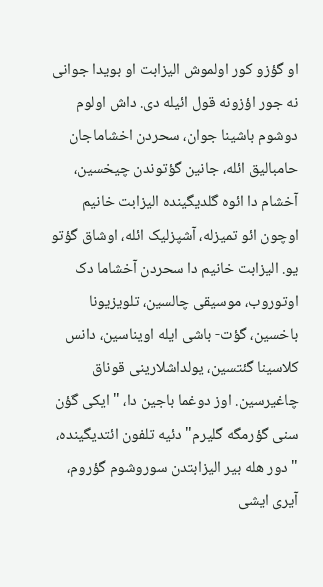او گؤزو کور اولموش الیزابت او بویدا جوانی نه جور اؤزونه قول ائیله دی. داش اولوم دوشوم باشینا جوان، سحردن اخشاماجان حامبالیق ائله، جانین گؤتوندن چیخسین، آخشام دا ائوه گلدیگینده الیزابت خانیم اوچون ائو تمیزله، آشپزلیک ائله، اوشاق گؤتو یو. الیزابت خانیم دا سحردن آخشاما دک اوتوروب، موسیقی چالسین، تلویزیونا باخسین، گؤت- باشی ایله اویناسین، دانس کلاسینا گئتسین، یولداشلارینی قوناق چاغیرسین. اوز دوغما باجین دا، "ایکی گؤن سنی گؤرمگه گلیرم" دئیه تلفون ائتدیگینده، " دور هله بیر الیزابتدن سوروشوم گؤروم، آیری ایشی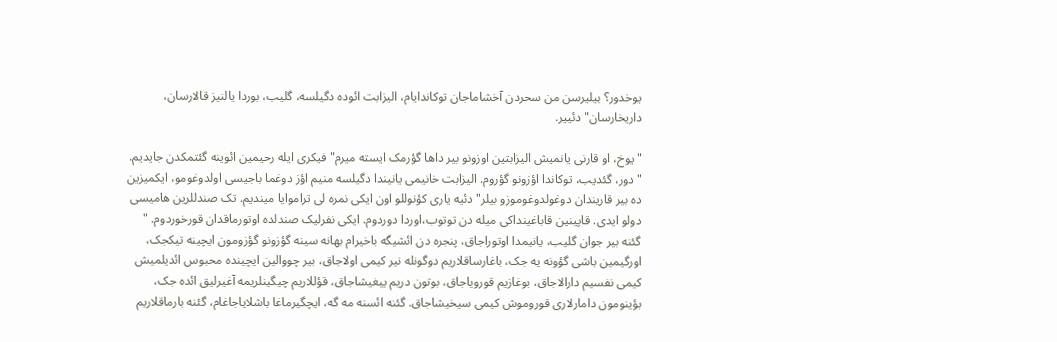یوخدور؟ بیلیرسن من سحردن آخشاماجان توکاندایام، الیزابت ائوده دگیلسه، گلیب، بوردا یالنیز قالارسان، داریخارسان" دئییر.

"یوخ، او قارنی یانمیش الیزابتین اوزونو بیر داها گؤرمک ایسته میرم" فیکری ایله رحیمین ائوینه گئتمکدن جایدیم. "دور، گئدیب، توکاندا اؤزونو گؤروم. الیزابت خانیمی یانیندا دگیلسه منیم اؤز دوغما باجیسی اولدوغومو، ایکمیزین ده بیر قاریندان دوغولدوغوموزو بیلر" دئیه یاری کؤنوللو اون ایکی نمره لی تراموایا میندیم. تک صندللرین هامیسی دولو ایدی. قاپینین قاباغینداکی میله دن توتوب،اوردا دوردوم. ایکی نفرلیک صندلده اوتورماقدان قورخوردوم. " گئنه بیر جوان گلیب، یانیمدا اوتوراجاق، پنجره دن ائشیگه باخیرام بهانه سینه گؤزونو گؤزومون ایچینه تیکجک، اورگیمین باشی گؤونه یه جک، باغارساقلاریم دوگونله نیر کیمی اولاجاق، بیر چووالین ایچینده محبوس ائدیلمیش کیمی نفسیم دارالاجاق، بوغازیم قورویاجاق، بوتون دریم ییغیشاجاق، قؤللاریم چیگینلریمه آغیرلیق ائده جک، بؤینومون دامارلاری قوروموش کیمی سیخیشاجاق. گئنه ائسنه مه گه، ایچگیرماغا باشلایاجاغام، گئنه بارماقلاریم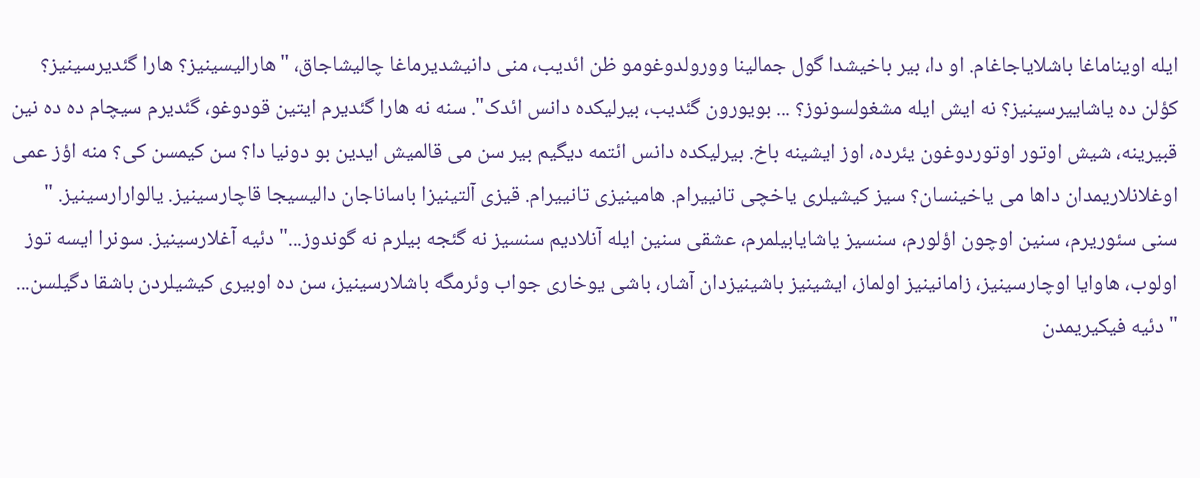ایله اویناماغا باشلایاجاغام. او دا، بیر باخیشدا گول جمالینا وورولدوغومو ظن ائدیب، منی دانیشدیرماغا چالیشاجاق، "هارالیسینیز؟ هارا گئدیرسینیز؟ کؤلن ده یاشاییرسینیز؟ نه ایش ایله مشغولسونوز؟ ... بویورون گئدیب، بیرلیکده دانس ائدک". سنه نه هارا گئدیرم ایتین قودوغو، گئدیرم سیچام ده ده نین قبیرینه، شیش اوتور اوتوردوغون یئرده، اوز ایشینه باخ. بیرلیکده دانس ائتمه دیگیم بیر سن می قالمیش ایدین بو دونیا دا؟ سن کیمسن کی؟ منه اؤز عمی اوغلانلاریمدان داها می یاخینسان؟ سیز کیشیلری یاخچی تانییرام. هامینیزی تانییرام. قیزی آلتینیزا باساناجان دالیسیجا قاچارسینیز. یالوارارسینیز. " سنی سئوریرم، سنین اوچون اؤلورم، سنسیز یاشایابیلمرم، عشقی سنین ایله آنلادیم سنسیز نه گئجه بیلرم نه گوندوز..." دئیه آغلارسینیز. سونرا ایسه توز اولوب، هاوایا اوچارسینیز، زامانینیز اولماز، ایشینیز باشینیزدان آشار، باشی یوخاری جواب وئرمگه باشلارسینیز، سن ده اوبیری کیشیلردن باشقا دگیلسن... " دئیه فیکیریمدن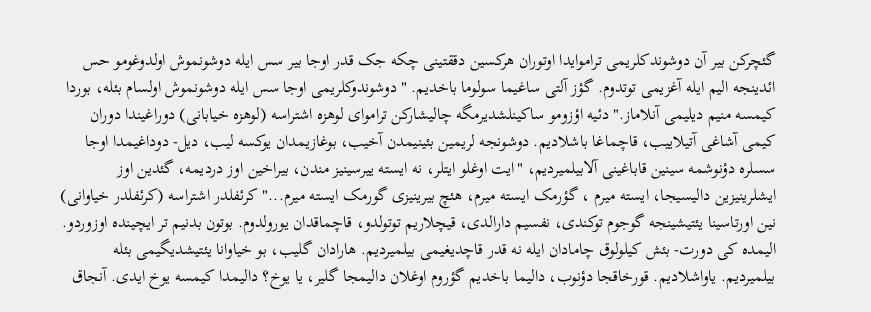گئچرکن بیر آن دوشوندکلریمی تراموایدا اوتوران هرکسین دققتینی چکه جک قدر اوجا بیر سس ایله دوشونموش اولدوغومو حس ائدینجه الیم ایله آغزیمی توتدوم. گؤز آلتی ساغیما سولوما باخدیم. "دوشوندوکلریمی اوجا سس ایله دوشونموش اولسام بئله، بوردا کیمسه منیم دیلیمی آنلاماز." دئیه اؤزومو ساکینلشدیرمگه چالیشارکن تراموای لوهزه اشتراسه (لوهزه خیابانی) دوراغیندا دوران کیمی آشاغی آتیلاییب، قاچماغا باشلادیم. دوشونجه لریمین بئینیمدن آخیب، بوغازیمدان یوکسه لیب، دیل- دوداغیمدا اوجا سسلره دؤنوشمه سینین قاباغینی آلابیلمیردیم، "ایت اوغلو ایتلر، نه ایسته ییرسینیز مندن، بیراخین اوز دردیمه، گئدین اوز ایشلرینیزین دالیسیجا، ایسته میرم ، گؤرمک ایسته میرم، هئچ بیرینیزی گورمک ایسته میرم..." کرئفلدر اشتراسه (کرئفلدر خیاوانی) نین اورتاسینا یئتیشینجه گوجوم توکندی، نفسیم دارالدی، قیچلاریم توتولدو، قاچماقدان یورولدوم. بوتون بدنیم تر ایچینده اوزوردو. الیمده کی دورت- بئش کیلولوق چامادان ایله نه قدر قاچدیغیمی بیلمیردیم. هارادان گلیب، بو خیاوانا یئتیشدیگیمی بئله بیلمیردیم. یاواشلادیم. قورخاقجا دؤنوب، دالیما باخدیم گؤروم اوغلان دالیمجا گلیر، یا یوخ؟ دالیمدا کیمسه یوخ ایدی. آنجاق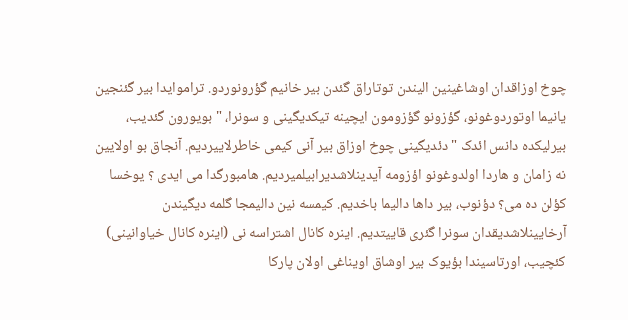چوخ اوزاقدان اوشاغینین الیندن توتاراق گئدن بیر خانیم گؤرونوردو. تراموایدا بیر گئنجین یانیما اوتوردوغونو، گؤزونو گؤزومون ایچینه تیکدیگینی و سونرا، " بویورون گئدیب، بیرلیکده دانس ائدک " دئدیگینی چوخ اوزاق بیر آنی کیمی خاطرلاییردیم. آنجاق بو اولایین نه زامان و هاردا اولدوغونو اؤزومه آیدینلاشدیرابیلمیردیم. هامبورگدا می ایدی ؟ یوخسا کؤلن ده می؟ دؤنوب، بیر داها دالیما باخدیم. کیمسه نین دالیمجا گلمه دیگیندن آرخایینلاشدیقدان سونرا گئری قاییتدیم. اینره کانال اشتراسه نی (اینره کانال خیاوانینی) کئچیب، اورتاسیندا بؤیوک بیر اوشاق اویناغی اولان پارکا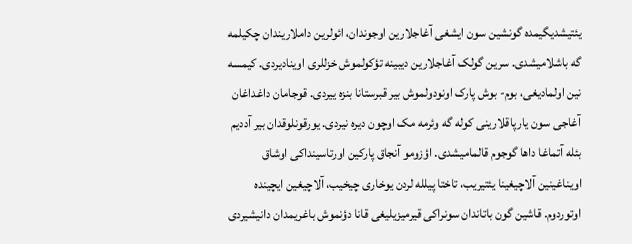یئتیشدیگیمده گونشین سون ایشغی آغاجلارین اوجوندان، ائولرین داملاریندان چکیلمه گه باشلامیشدی. سرین گولک آغاجلارین دیبینه تؤکولموش خزللری اوینادیردی. کیمسه نین اولمادیغی، بوم- بوش پارک اونودولموش بیر قبرستانا بنزه ییردی. قوجامان داغداغان آغاجی سون یارپاقلارینی کوله گه وئرمه مک اوچون دیره نیردی. یورقونلوقدان بیر آددیم بئله آتماغا داها گوجوم قالمامیشدی. اؤزومو آنجاق پارکین اورتاسینداکی اوشاق اویناغینین آلاچیغینا یئتیریب، تاختا پیلله لردن یوخاری چیخیب، آلاچیغین ایچینده اوتوردوم. قاشین گون باتاندان سونراکی قیرمیزیلیغی قانا دؤنموش باغریمدان دانیشیردی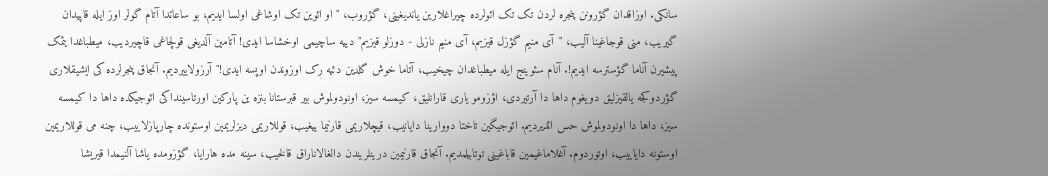سانکی. اوزاقدان گؤرونن پنجره لردن تک تک ائولرده چیراغلارین یاندیغینی، گؤروب، "او ائوین تک اوشاغی اولسا ایدیم، بو ساعاتدا آتام گولر اوز ایله قاپیدان گیریب، منی قوجاغینا آلیب، "آی منیم گؤزل قیزیم، آی منیم نازلی - دوزلو قیزیم" دییه ساچیمی اوخشاسا ایدی! آتامین آلدیغی قولچاغی قاچیردیب، میطباغدا یئمک پیشیرن آناما گؤسترسه ایدیم!. آنام سئوینج ایله میطباغدان چیخیب، آتاما خوش گلدین دئیه رک اوزوندن اوپسه ایدی!" آرزولاییردیم. آنجاق پنجرلرده کی ایشیقلاری گؤردوکجه یالقیزلیق دویغوم داها دا آرتیردی، اؤزومو یاری قارانلیق، کیمسه سیز، اونودولموش بیر قبرستانا بنزه ین پارکین اورتاسینداکی ائوجیکده داها دا کیمسه سیز، داها دا اونودولموش حس ائدیردیم. ائوجیگین تاختا دووارینا دایانیب، قیچلاریمی قارنیما ییغیب، قوللاریمی دیزلریمین اوستونده چارپازلاییب، چنه می قوللاریمین اوستونه دایاییب، اوتوردوم. آغلاماغیمین قاباغینی توتابیلمدیم. آنجاق قارنیمین درینلریندن دالغالاناراق قالخیب، سینه مده هارایا، گؤزومده یاشا آلنیمدا قیریشا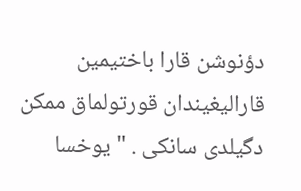دؤنوشن قارا باختیمین قارالیغیندان قورتولماق ممکن دگیلدی سانکی . "یوخسا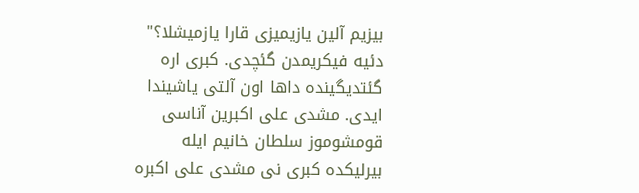بیزیم آلین یازیمیزی قارا یازمیشلا؟" دئیه فیکریمدن گئچدی. کبری اره گئتدیگینده داها اون آلتی یاشیندا ایدی. مشدی علی اکبرین آناسی قومشوموز سلطان خانیم ایله بیرلیکده کبری نی مشدی علی اکبره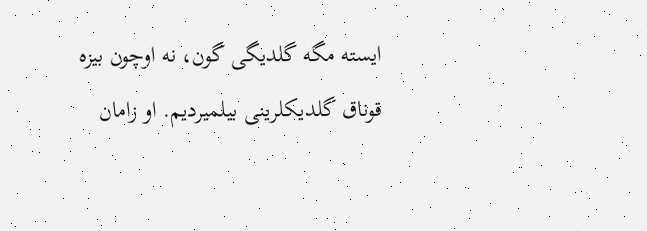ایسته مگه گلدیگی گون، نه اوچون بیزه قوناق گلدیکلرینی بیلمیردیم. او زامان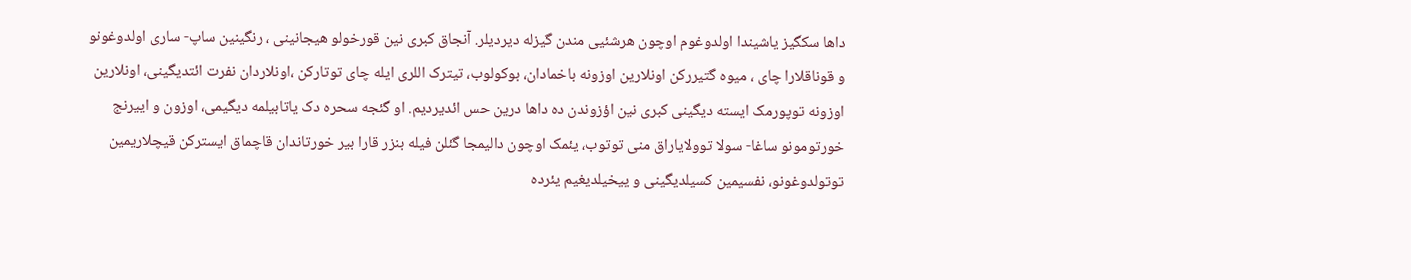داها سکگیز یاشیندا اولدوغوم اوچون هرشئیی مندن گیزله دیردیلر. آنجاق کبری نین قورخولو هیجانینی ، رنگینین ساپ- ساری اولدوغونو و قوناقلارا چای ، میوه گتیررکن اونلارین اوزونه باخمادان، بوکولوب، تیترک اللری ایله چای توتارکن ،اونلاردان نفرت ائتدیگینی، اونلارین اوزونه توپورمک ایسته دیگینی کبری نین اؤزوندن ده داها درین حس ائدیردیم. او گئجه سحره دک یاتابیلمه دیگیمی، اوزون و اییرنج خورتومونو ساغا- سولا توولایاراق منی توتوب، یئمک اوچون دالیمجا گئلن فیله بنزر قارا بیر خورتاندان قاچماق ایسترکن قیچلاریمین توتولدوغونو، نفسیمین کسیلدیگینی و ییخیلدیغیم یئرده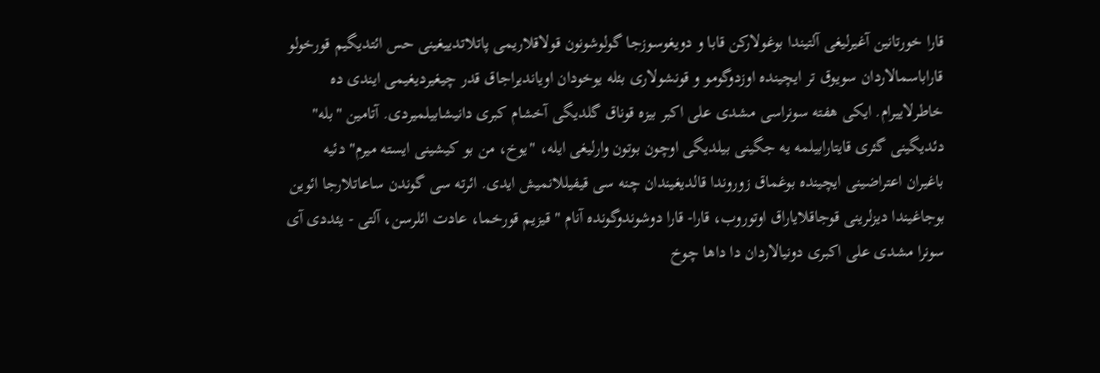قارا خورتانین آغیرلیغی آلتیندا بوغولارکن قابا و دویغوسوزجا گولوشونون قولاقلاریمی پاتلاتدییغینی حس ائتدیگیم قورخولو قاراباسمالاردان سویوق تر ایچینده اوزدوگومو و قونشولاری بئله یوخودان اویاندیراجاق قدر چیغیردیغیمی ایندی ده خاطرلاییرام. ایکی هفته سونراسی مشدی علی اکبر بیزه قوناق گلدیگی آخشام کبری دانیشابیلمیردی. آتامین "بله" دئدیگینی گئری قایتارابیلمه یه جگینی بیلدیگی اوچون بوتون وارلیغی ایله، "یوخ، من بو کیشینی ایسته میرم" دئیه باغیران اعتراضینی ایچینده بوغماق زوروندا قالدیغیندان چنه سی قیفیللانمیش ایدی. ائرته سی گوندن ساعاتلارجا ائوین بوجاغیندا دیزلرینی قوجاقلایاراق اوتوروب، قارا- قارا دوشوندوگونده آنام " قیزیم قورخما، عادت ائلرسن، آلتی - یئددی آی سونرا مشدی علی اکبری دونیالاردان دا داها چوخ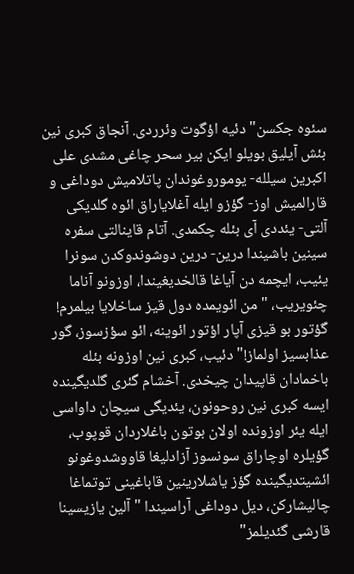سئوه جکسن" دئیه اؤگوت وئرردی. آنجاق کبری نین بئش آیلیق بویلو ایکن بیر سحر چاغی مشدی علی اکبرین سیلله- یوموروغوندان پاتلامیش دوداغی و قارالمیش اوز- گؤزو ایله آغلایاراق ائوه گلدیکی آلتی- یئددی آی بئله چکمدی. آتام قاینالتی سفره سینین باشیندا درین- درین دوشوندوکدن سونرا یئیب، ایچمه دن آیاغا قالخدیغیندا، اوزونو آناما چئویریب، " من ائویمده دول قیز ساخلایا بیلمرم! گؤتور بو قیزی آپار اؤتور ائوینه، ائو سؤزسوز، گور عذابسیز اولماز!" دئیب، کبری نین اوزونه بئله باخمادان قاپیدان چیخدی. آخشام گئری گلدیگینده ایسه کبری نین روحونون، یئدیگی سیچان داواسی ایله یئر اوزونده اولان بوتون باغلاردان قوپوب، گؤیلره اوچاراق سونسوز آزادلیغا قاووشدوغونو ائشیتدیگینده گؤز یاشلارینین قاباغینی توتماغا چالیشارکن، دیل دوداغی آراسیندا " آلین یازیسینا قارشی گئدیلمز"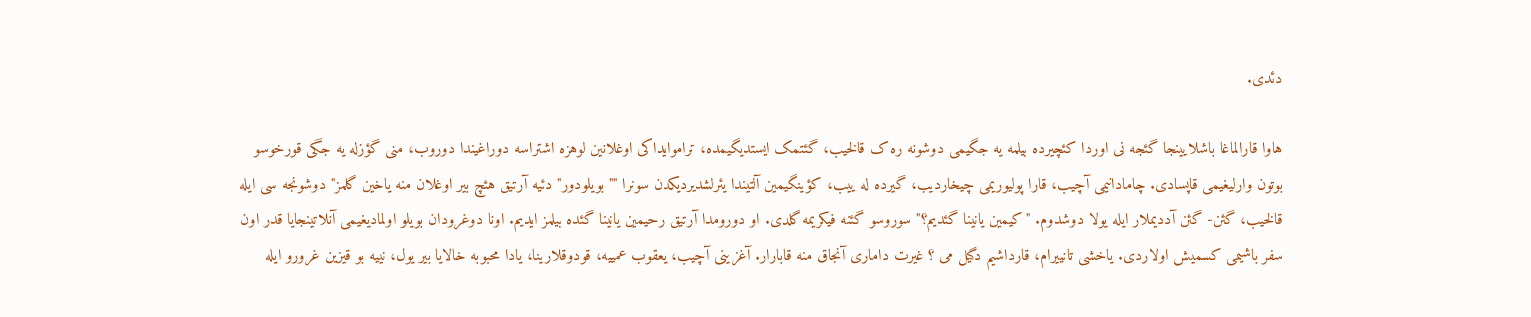دئدی.

هاوا قارالماغا باشلایینجا گئجه نی اوردا کئچیرده بیلمه یه جگیمی دوشونه ره ک قالخیب، گئتمک ایستدیگیمده، تراموایداکی اوغلانین لوهزه اشتراسه دوراغیندا دوروب، منی گؤزله یه جگی قورخوسو بوتون وارلیغیمی قاپسادی. چامادانیمی آچیب، قارا پولیوریمی چیخاردیب، گیرده له ییب، کؤینگیمین آلتیندا یئرلشدیردیکدن سونرا "" بویلودور" دئیه آرتیق هئچ بیر اوغلان منه یاخین گلمز" دوشونجه سی ایله قالخیب، گئن- گئن آددیملار ایله یولا دوشدوم. "کیمین یانینا گئدیم؟" سوروسو گئنه فیکریمه گلدی. او دورومدا آرتیق رحیمین یانینا گئده بیلمز ایدیم. اونا دوغرودان بویلو اولمادیغیمی آنلاتینجایا قدر اون سفر باشیمی کسمیش اولاردی. یاخشی تانییرام، قارداشیم دگیل می ؟ غیرت داماری آنجاق منه قابارار. آغزینی آچیب، یعقوب عمییه، قودوقلارینا، یادا محبوبه خالایا بیر یول، نییه بو قیزین غرورو ایله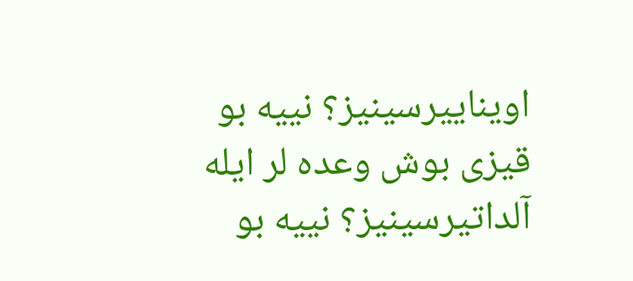اویناییرسینیز؟ نییه بو قیزی بوش وعده لر ایله آلداتیرسینیز؟ نییه بو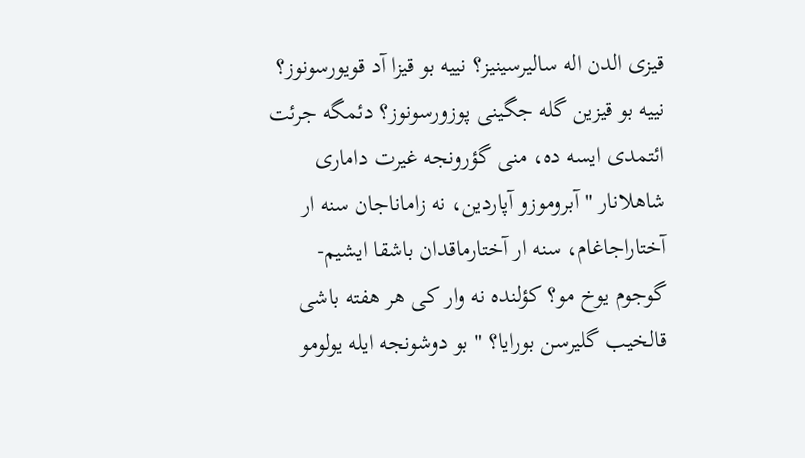قیزی الدن اله سالیرسینیز؟ نییه بو قیزا آد قویورسونوز؟ نییه بو قیزین گله جگینی پوزورسونوز؟ دئمگه جرئت ائتمدی ایسه ده، منی گؤرونجه غیرت داماری شاهلانار " آبروموزو آپاردین، نه زاماناجان سنه ار آختاراجاغام، سنه ار آختارماقدان باشقا ایشیم-گوجوم یوخ مو؟ کؤلنده نه وار کی هر هفته باشی قالخیب گلیرسن بورایا؟ " بو دوشونجه ایله یولومو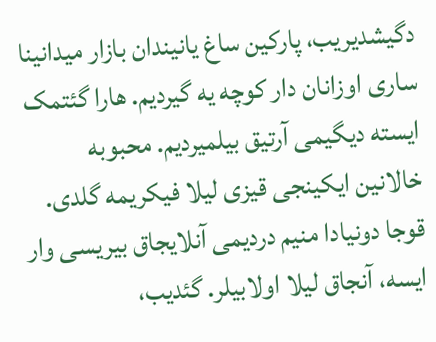دگیشدیریب، پارکین ساغ یانیندان بازار میدانینا ساری اوزانان دار کوچه یه گیردیم. هارا گئتمک ایسته دیگیمی آرتیق بیلمیردیم. محبوبه خالانین ایکینجی قیزی لیلا فیکریمه گلدی. قوجا دونیادا منیم دردیمی آنلایجاق بیریسی وار ایسه، آنجاق لیلا اولابیلر. گئدیب،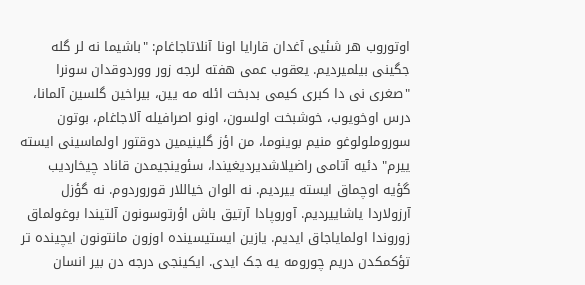اوتوروب هر شئیی آغدان قارایا اونا آنلاتاجاغام: "باشیما نه لر گله جگینی بیلمیردیم. یعقوب عمی هفته لرجه زور ووردوقدان سونرا "صغری نی دا کبری کیمی بدبخت ائله مه یین، بیراخین گلسین آلمانا، درس اوخویوب، خوشبخت اولسون، اونو اصرافیله آلاجاغام، بوتون سوروملولوغو منیم بوینوما، من اؤز گلینیمین دوقتور اولماسینی ایسته ییرم" دئیه آتامی راضیلاشدیردیغیندا، سئوینجیمدن قاناد چیخاردیب گؤیه اوچماق ایسته ییردیم. نه الوان خیاللار قوروردوم. نه گؤزل آرزولاردا یاشاییردیم. آوروپادا آرتیق باش اؤرتوسونون آلتیندا بوغولماق زوروندا اولمایاجاق ایدیم. یازین ایستیسینده اوزون مانتونون ایچینده تر تؤکمکدن دریم چورومه یه جک ایدی. ایکینجی درجه دن بیر انسان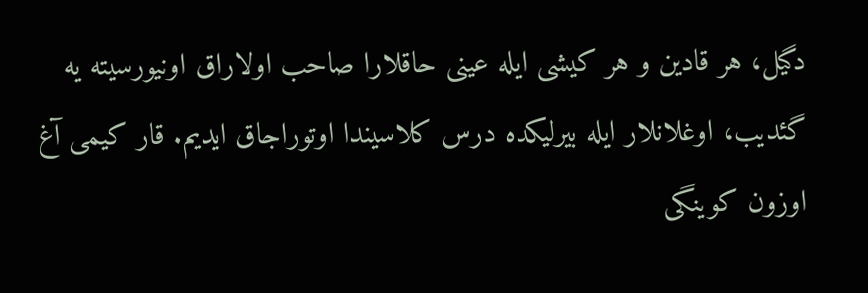دگیل، هر قادین و هر کیشی ایله عینی حاقلارا صاحب اولاراق اونیورسیته یه گئدیب، اوغلانلار ایله بیرلیکده درس کلاسیندا اوتوراجاق ایدیم. قار کیمی آغ اوزون کوینگی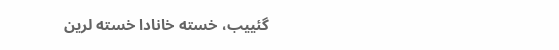گئییب، خسته خانادا خسته لرین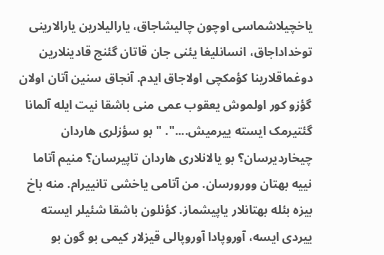یاخچیلاشماسی اوچون چالیشاجاق، یارالیلارین یارالارینی توخداداجاق، انسانلیغا یئنی جان قاتان گئنج قادینلارین دوغماقلارینا کؤمکچی اولاجاق ایدم. آنجاق سنین آتان اولان گؤزو کور اولموش یعقوب عمی منی باشقا نیت ایله آلمانا گئتیرمک ایسته ییرمیش....". " بو سؤزلری هاردان چیخاردیرسان؟ بو یالانلاری هاردان تاپیرسان؟ منیم آتاما نییه بهتان وورورسان. من آتامی یاخشی تانییرام. منه باخ بیزه بئله بهتانلار یاپیشماز. کؤنلون باشقا شئیلر ایسته ییردی ایسه، آوروپادا آوروپالی قیزلار کیمی بو گون بو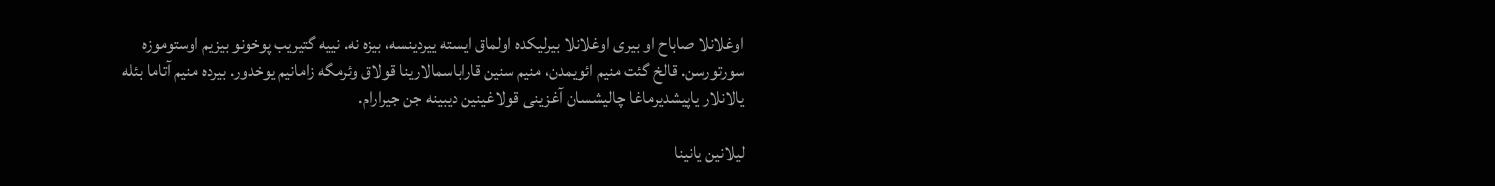اوغلانلا صاباح او بیری اوغلانلا بیرلیکده اولماق ایسته ییردینسه، بیزه نه. نییه گتیریب پوخونو بیزیم اوستوموزه سورتورسن. قالخ گئت منیم ائویمدن، منیم سنین قاراباسمالارینا قولاق وئرمگه زامانیم یوخدور. بیرده منیم آتاما بئله یالانلار یاپیشدیرماغا چالیشسان آغزینی قولاغینین دیبینه جن جیرارام.

لیلانین یانینا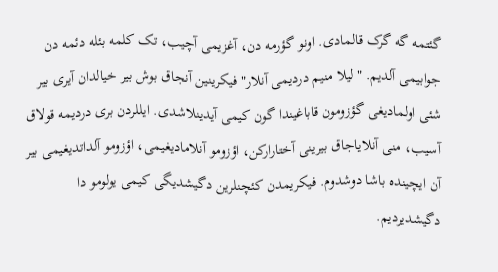گئتمه گه گرک قالمادی. اونو گؤرمه دن، آغزیمی آچیب، تک کلمه بئله دئمه دن جوابیمی آلدیم. "لیلا منیم دردیمی آنلار" فیکرینین آنجاق بوش بیر خیالدان آیری بیر شئی اولمادیغی گؤزومون قاباغیندا گون کیمی آیدینلاشدی. ایللردن بری دردیمه قولاق آسیب، منی آنلایاجاق بیرینی آختارارکن، اؤزومو آنلامادیغیمی، اؤزومو آلداتدیغیمی بیر آن ایچینده باشا دوشدوم. فیکریمدن کئچنلرین دگیشدیگی کیمی یولومو دا دگیشدیردیم.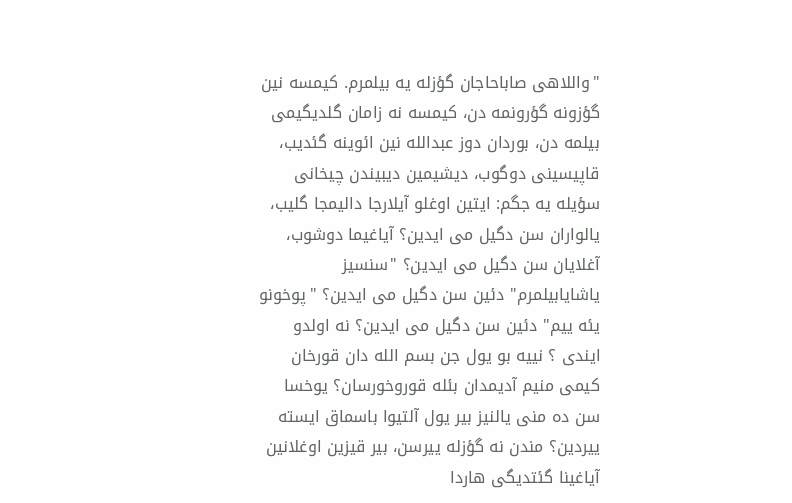"واللاهی صاباحاجان گؤزله یه بیلمرم. کیمسه نین گؤزونه گؤرونمه دن، کیمسه نه زامان گلدیگیمی بیلمه دن، بوردان دوز عبدالله نین ائوینه گئدیب، قاپیسینی دوگوب، دیشیمین دیبیندن چیخانی سؤیله یه جگم: ایتین اوغلو آیلارجا دالیمجا گلیب، یالواران سن دگیل می ایدین؟ آیاغیما دوشوب، آغلایان سن دگیل می ایدین؟ "سنسیز یاشایابیلمرم" دئین سن دگیل می ایدین؟ "پوخونو یئه ییم" دئین سن دگیل می ایدین؟ نه اولدو ایندی ؟ نییه بو یول جن بسم الله دان قورخان کیمی منیم آدیمدان بئله قوروخورسان؟ یوخسا سن ده منی یالنیز بیر یول آلتیوا باسماق ایسته ییردین؟ مندن نه گؤزله ییرسن، بیر قیزین اوغلانین آیاغینا گئتدیگی هاردا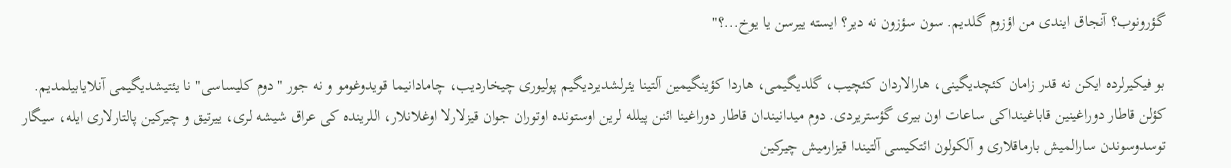گؤرونوب؟ آنجاق ایندی من اؤزوم گلدیم. سون سؤزون نه دیر؟ ایسته ییرسن یا یوخ...؟"

بو فیکیرلرده ایکن نه قدر زامان کئچدیگینی، هارالاردان کئچیب، گلدیگیمی، هاردا کؤینگیمین آلتینا یئرلشدیردیگیم پولیوری چیخاردیب، چامادانیما قویدوغومو و نه جور "دوم کلیساسی" نا یئتیشدیگیمی آنلایابیلمدیم. کؤلن قاطار دوراغینین قاباغینداکی ساعات اون بیری گؤستریردی. دوم میدانیندان قاطار دوراغینا ائنن پیلله لرین اوستونده اوتوران جوان قیزلارلا اوغلانلار، اللرینده کی عراق شیشه لری، ییرتیق و چیرکین پالتارلاری ایله، سیگار توسدوسوندن سارالمیش بارماقلاری و آلکولون ائتکیسی آلتیندا قیزارمیش چیرکین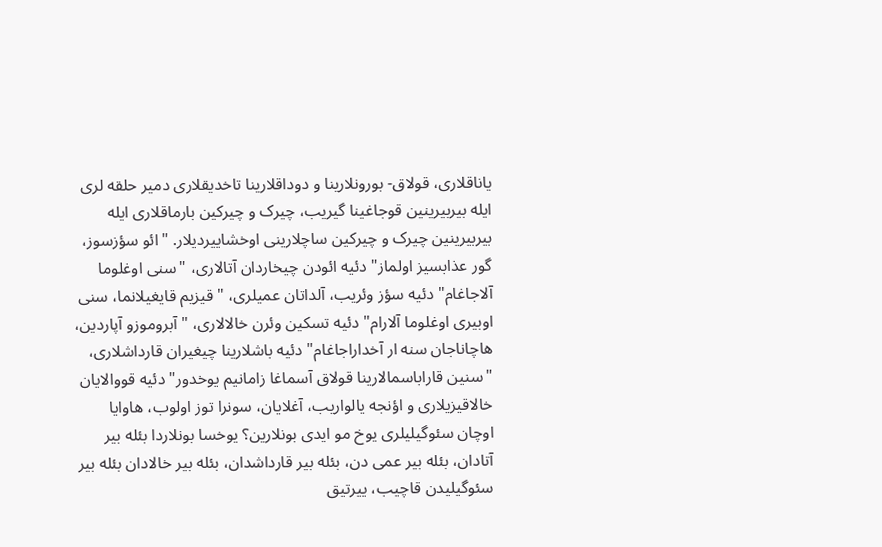یاناقلاری، قولاق- بورونلارینا و دوداقلارینا تاخدیقلاری دمیر حلقه لری ایله بیربیرینین قوجاغینا گیریب، چیرک و چیرکین بارماقلاری ایله بیربیرینین چیرک و چیرکین ساچلارینی اوخشاییردیلار. "ائو سؤزسوز، گور عذابسیز اولماز" دئیه ائودن چیخاردان آتالاری، "سنی اوغلوما آلاجاغام" دئیه سؤز وئریب، آلداتان عمیلری، "قیزیم قایغیلانما، سنی اوبیری اوغلوما آلارام" دئیه تسکین وئرن خالالاری، "آبروموزو آپاردین، هاچاناجان سنه ار آخداراجاغام" دئیه باشلارینا چیغیران قارداشلاری، "سنین قاراباسمالارینا قولاق آسماغا زامانیم یوخدور" دئیه قووالایان خالاقیزیلاری و اؤنجه یالواریب، آغلایان، سونرا توز اولوب، هاوایا اوچان سئوگیلیلری یوخ مو ایدی بونلارین؟ یوخسا بونلاردا بئله بیر آتادان، بئله بیر عمی دن، بئله بیر قارداشدان، بئله بیر خالادان بئله بیر سئوگیلیدن قاچیب، ییرتیق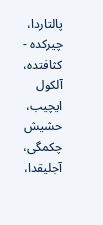پالتاردا، چیرکده - کثافتده، آلکول ایچیب، حشیش چکمگی، آجلیقدا،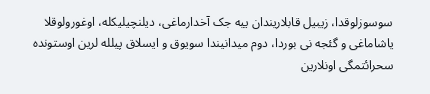سوسوزلوقدا، زیبیل قابلاریندان ییه جک آخدارماغی، دیلنچیلیکله، اوغورولوقلا یاشاماغی و گئجه نی بوردا، دوم میدانیندا سویوق و ایسلاق پیلله لرین اوستونده سحرائتمگی اونلارین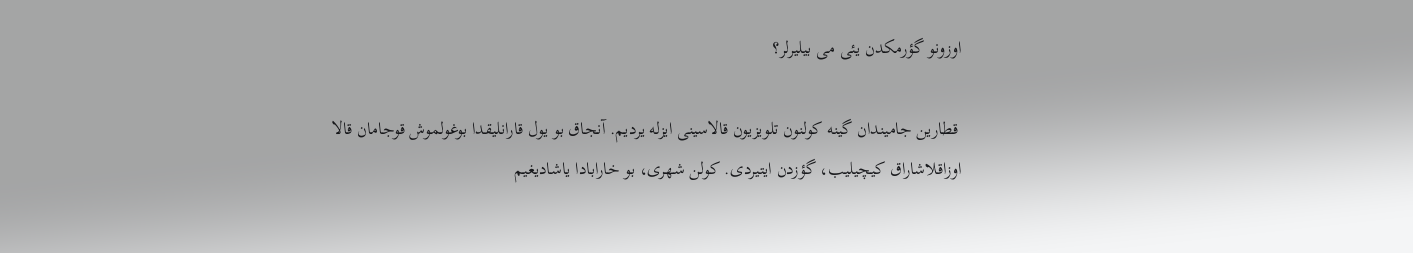اوزونو گؤرمکدن یئی می بیلیرلر؟

 قطارین جامیندان گینه کولنون تلویزیون قالاسینی ایزله یردیم. آنجاق بو یول قارانلیقدا بوغولموش قوجامان قالا اوزاقلاشاراق کیچیلیب، گؤزدن ایتیردی. کولن شهری، بو خارابادا یاشادیغیم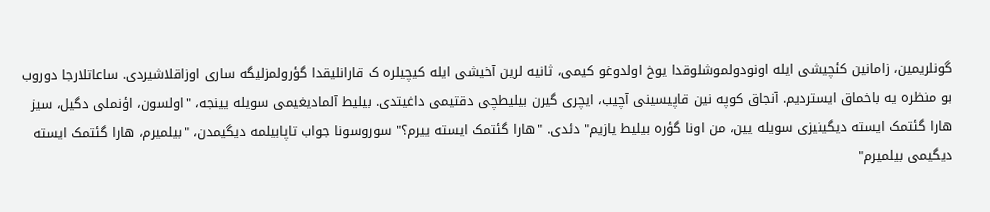گونلریمین، زامانین کئچیشی ایله اونودولموشلوقدا یوخ اولدوغو کیمی، ثانیه لرین آخیشی ایله کیچیلره ک قارانلیقدا گؤرولمزلیگه ساری اوزاقلاشیردی. ساعاتلارجا دوروب بو منظره یه باخماق ایستردیم. آنجاق کوپه نین قاپیسینی آچیب، ایچری گیرن بیلیطچی دقتیمی داغیتدی. بیلیط آلمادیغیمی سویله یینجه، "اولسون، اؤنملی دگیل، سیز هارا گئتمک ایسته دیگینیزی سویله یین، من اونا گؤره بیلیط یازیم" دئدی. "هارا گئتمک ایسته ییرم؟" سوروسونا جواب تاپابیلمه دیگیمدن، "بیلمیرم، هارا گئتمک ایسته دیگیمی بیلمیرم"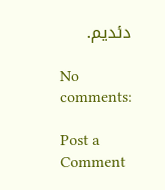دئدیم.

No comments:

Post a Comment